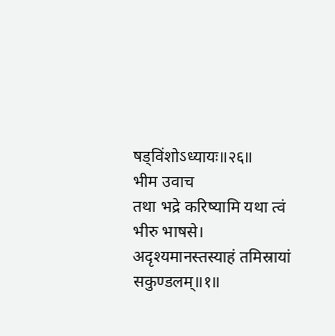षड्विंशोऽध्यायः॥२६॥
भीम उवाच
तथा भद्रे करिष्यामि यथा त्वं भीरु भाषसे।
अदृश्यमानस्तस्याहं तमिस्रायां सकुण्डलम्॥१॥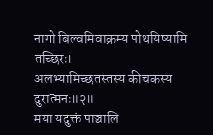नागो बिल्वमिवाक्रम्य पोथयिष्यामि तच्छिरः।
अलभ्यामिच्छतस्तस्य कीचकस्य दुरात्मनः॥२॥
मया यदुक्तं पाञ्चालि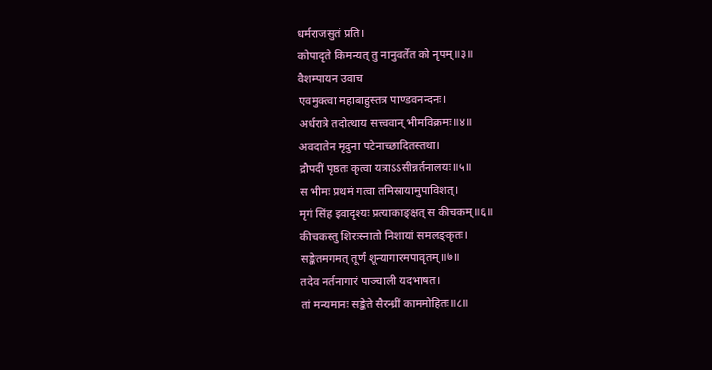धर्मराजसुतं प्रति।
कोपादृते किमन्यत् तु नानुवर्तेत को नृपम्॥३॥
वैशम्पायन उवाच
एवमुक्त्वा महाबाहुस्तत्र पाण्डवनन्दनः।
अर्धरात्रे तदोत्थाय सत्त्ववान् भीमविक्रमः॥४॥
अवदातेन मृदुना पटेनाच्छादितस्तथा।
द्रौपदीं पृष्ठतः कृत्वा यत्राऽऽसीन्नर्तनालयः॥५॥
स भीमः प्रथमं गत्वा तमिस्रायामुपाविशत्।
मृगं सिंह इवादृश्यः प्रत्याकाङ्क्षत् स कीचकम्॥६॥
कीचकस्तु शिरःस्नातो निशायां समलङ्कृतः।
सङ्केतमगमत् तूर्णं शून्यागारमपावृतम्॥७॥
तदेव नर्तनागारं पाञ्चाली यदभाषत।
तां मन्यमानः सङ्केते सैरन्ध्रीं काममोहितः॥८॥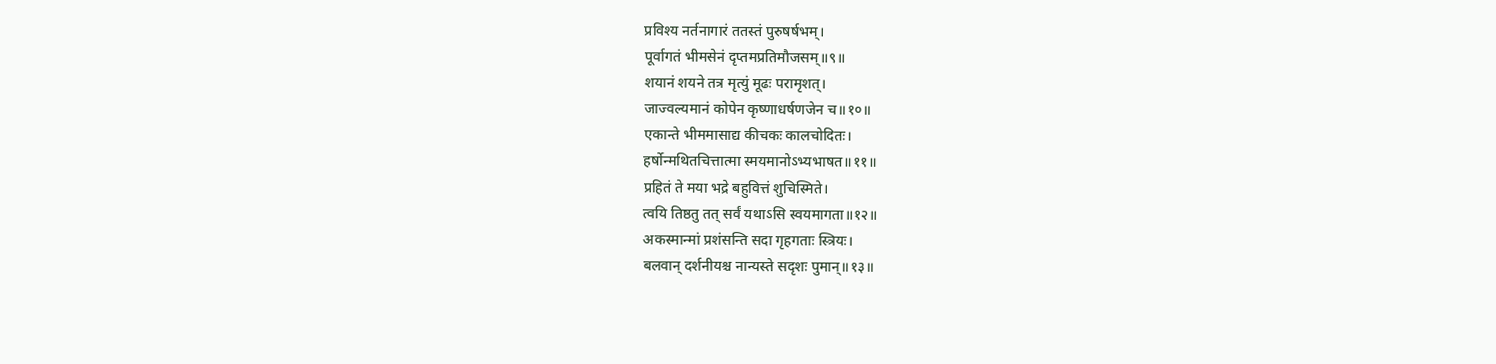प्रविश्य नर्तनागारं ततस्तं पुरुषर्षभम्।
पूर्वागतं भीमसेनं दृप्तमप्रतिमौजसम्॥९॥
शयानं शयने तत्र मृत्युं मूढः परामृशत्।
जाज्वल्यमानं कोपेन कृष्णाधर्षणजेन च॥१०॥
एकान्ते भीममासाद्य कीचकः कालचोदितः।
हर्षोन्मथितचित्तात्मा स्मयमानोऽभ्यभाषत॥११॥
प्रहितं ते मया भद्रे बहुवित्तं शुचिस्मिते।
त्वयि तिष्ठतु तत् सर्वं यथाऽसि स्वयमागता॥१२॥
अकस्मान्मां प्रशंसन्ति सदा गृहगताः स्त्रियः।
बलवान् दर्शनीयश्च नान्यस्ते सदृशः पुमान्॥१३॥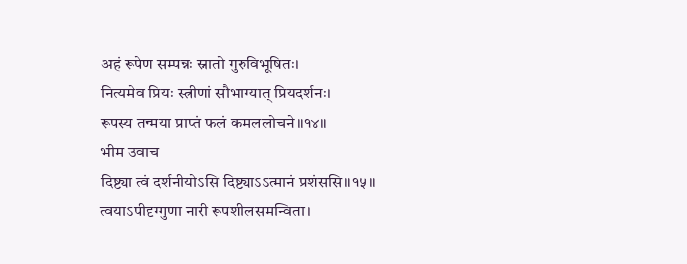अहं रूपेण सम्पन्नः स्नातो गुरुविभूषितः।
नित्यमेव प्रियः स्त्रीणां सौभाग्यात् प्रियदर्शनः।
रूपस्य तन्मया प्राप्तं फलं कमललोचने॥१४॥
भीम उवाच
दिष्ट्या त्वं दर्शनीयोऽसि दिष्ट्याऽऽत्मानं प्रशंससि॥१५॥
त्वयाऽपीदृग्गुणा नारी रूपशीलसमन्विता।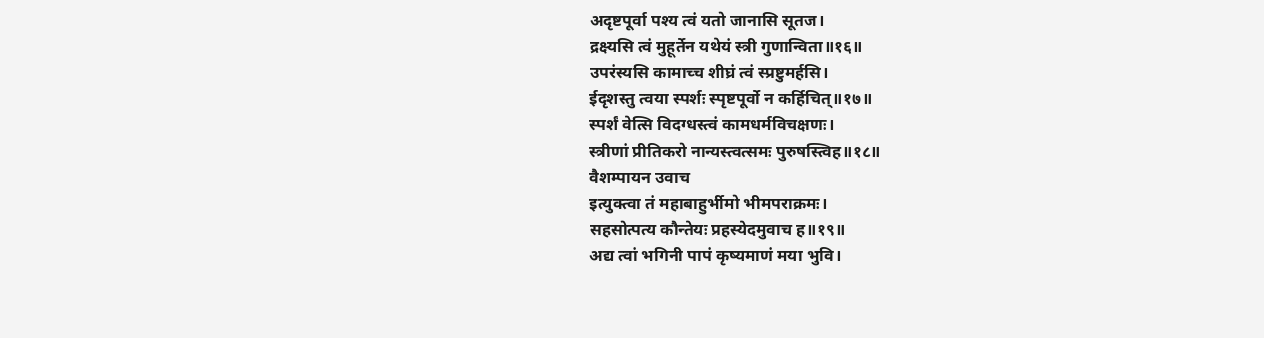अदृष्टपूर्वा पश्य त्वं यतो जानासि सूतज।
द्रक्ष्यसि त्वं मुहूर्तेन यथेयं स्त्री गुणान्विता॥१६॥
उपरंस्यसि कामाच्च शीघ्रं त्वं स्प्रष्टुमर्हसि।
ईदृशस्तु त्वया स्पर्शः स्पृष्टपूर्वो न कर्हिचित्॥१७॥
स्पर्शं वेत्सि विदग्धस्त्वं कामधर्मविचक्षणः।
स्त्रीणां प्रीतिकरो नान्यस्त्वत्समः पुरुषस्त्विह॥१८॥
वैशम्पायन उवाच
इत्युक्त्वा तं महाबाहुर्भीमो भीमपराक्रमः।
सहसोत्पत्य कौन्तेयः प्रहस्येदमुवाच ह॥१९॥
अद्य त्वां भगिनी पापं कृष्यमाणं मया भुवि।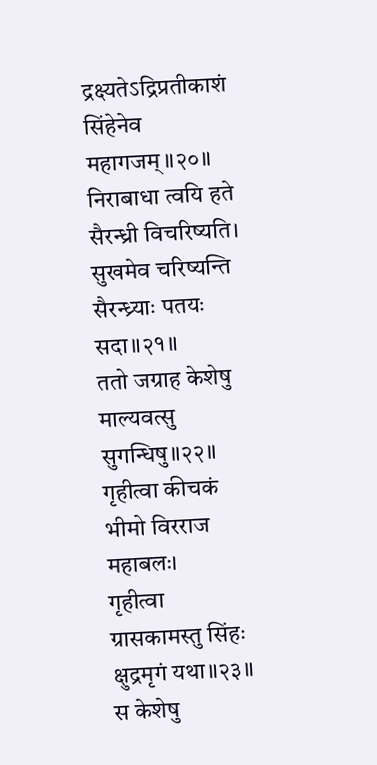द्रक्ष्यतेऽद्रिप्रतीकाशं सिंहेनेव महागजम्॥२०॥
निराबाधा त्वयि हते सैरन्ध्री विचरिष्यति।
सुखमेव चरिष्यन्ति सैरन्ध्र्याः पतयः सदा॥२१॥
ततो जग्राह केशेषु माल्यवत्सु सुगन्धिषु॥२२॥
गृहीत्वा कीचकं भीमो विरराज महाबलः।
गृहीत्वा ग्रासकामस्तु सिंहः क्षुद्रमृगं यथा॥२३॥
स केशेषु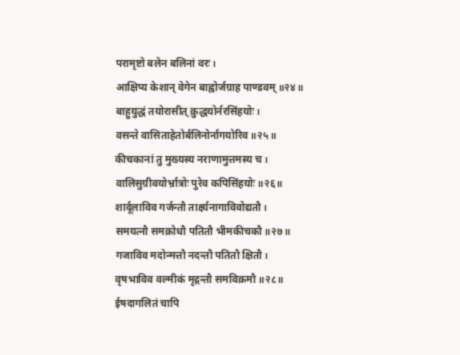परामृष्टो बलेन बलिनां वरः।
आक्षिप्य केशान् वेगेन बाह्वोर्जग्राह पाण्डवम्॥२४॥
बाहुयुद्धं तयोरासीत् क्रुद्धयोर्नरसिंहयोः।
वसन्ते वासिताहेतोर्बलिनोर्नागयोरिव॥२५॥
कीचकानां तु मुख्यस्य नराणामुत्तमस्य च।
वालिसुग्रीवयोर्भ्रात्रोः पुरेव कपिसिंहयोः॥२६॥
शार्दूलाविव गर्जन्तौ तार्क्ष्यनागाविवोद्यतौ।
समयत्नौ समक्रोधौ पतितौ भीमकीचकौ॥२७॥
गजाविव मदोन्मत्तौ नदन्तौ पतितौ क्षितौ।
वृषभाविव वल्मीकं मृद्गन्तौ समविक्रमौ॥२८॥
ईषदागलितं चापि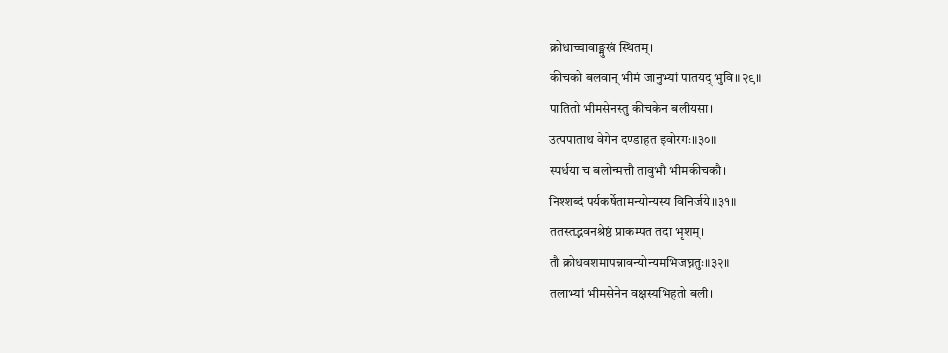क्रोधाच्चावाङ्मुखं स्थितम्।
कीचको बलवान् भीमं जानुभ्यां पातयद् भुवि॥२९॥
पातितो भीमसेनस्तु कीचकेन बलीयसा।
उत्पपाताथ वेगेन दण्डाहत इवोरगः॥३०॥
स्पर्धया च बलोन्मत्तौ तावुभौ भीमकीचकौ।
निश्शब्दं पर्यकर्षेतामन्योन्यस्य विनिर्जये॥३१॥
ततस्तद्भवनश्रेष्ठं प्राकम्पत तदा भृशम्।
तौ क्रोधवशमापन्नावन्योन्यमभिजघ्नतुः॥३२॥
तलाभ्यां भीमसेनेन वक्षस्यभिहतो बली।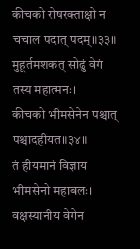कीचको रोषरक्ताक्षो न चचाल पदात् पदम्॥३३॥
मुहूर्तमशकत् सोढुं वेगं तस्य महात्मनः।
कीचको भीमसेनेन पश्चात् पश्चादहीयत॥३४॥
तं हीयमानं विज्ञाय भीमसेनो महाबलः।
वक्षस्यानीय वेगेन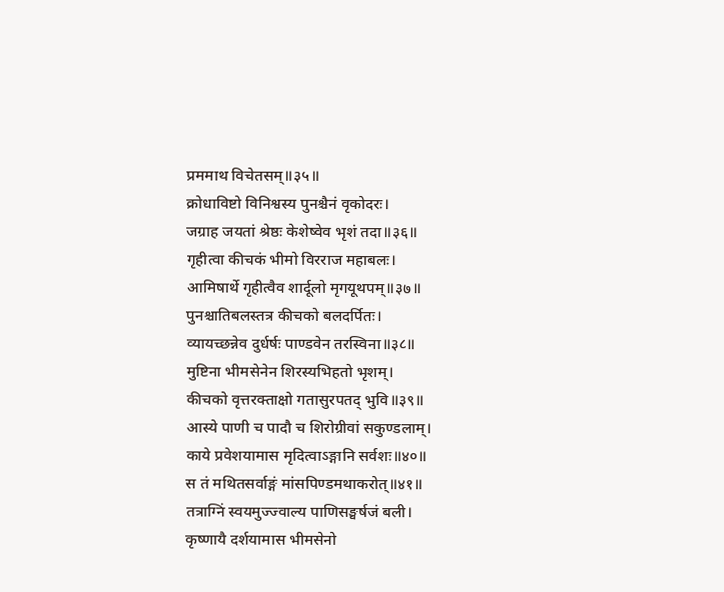प्रममाथ विचेतसम्॥३५॥
क्रोधाविष्टो विनिश्वस्य पुनश्चैनं वृकोदरः।
जग्राह जयतां श्रेष्ठः केशेष्वेव भृशं तदा॥३६॥
गृहीत्वा कीचकं भीमो विरराज महाबलः।
आमिषार्थे गृहीत्वैव शार्दूलो मृगयूथपम्॥३७॥
पुनश्चातिबलस्तत्र कीचको बलदर्पितः।
व्यायच्छन्नेव दुर्धर्षः पाण्डवेन तरस्विना॥३८॥
मुष्टिना भीमसेनेन शिरस्यभिहतो भृशम्।
कीचको वृत्तरक्ताक्षो गतासुरपतद् भुवि॥३९॥
आस्ये पाणी च पादौ च शिरोग्रीवां सकुण्डलाम्।
काये प्रवेशयामास मृदित्वाऽङ्गानि सर्वशः॥४०॥
स तं मथितसर्वाङ्गं मांसपिण्डमथाकरोत्॥४१॥
तत्राग्निं स्वयमुज्ज्वाल्य पाणिसङ्घर्षजं बली।
कृष्णायै दर्शयामास भीमसेनो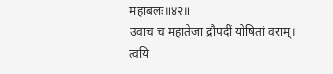महाबलः॥४२॥
उवाच च महातेजा द्रौपदीं योषितां वराम्।
त्वयि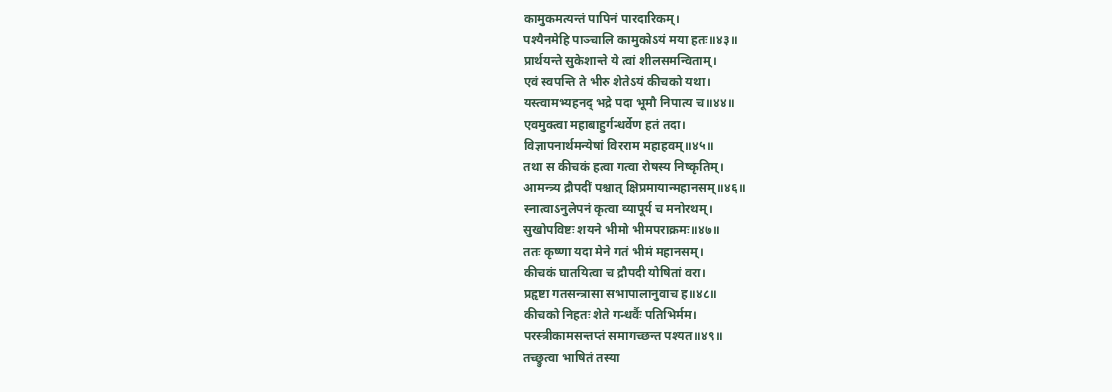कामुकमत्यन्तं पापिनं पारदारिकम्।
पश्यैनमेहि पाञ्चालि कामुकोऽयं मया हतः॥४३॥
प्रार्थयन्ते सुकेशान्ते ये त्वां शीलसमन्विताम्।
एवं स्वपन्ति ते भीरु शेतेऽयं कीचको यथा।
यस्त्वामभ्यहनद् भद्रे पदा भूमौ निपात्य च॥४४॥
एवमुक्त्वा महाबाहुर्गन्धर्वेण हतं तदा।
विज्ञापनार्थमन्येषां विरराम महाहवम्॥४५॥
तथा स कीचकं हत्वा गत्वा रोषस्य निष्कृतिम्।
आमन्त्र्य द्रौपदीं पश्चात् क्षिप्रमायान्महानसम्॥४६॥
स्नात्वाऽनुलेपनं कृत्वा व्यापूर्य च मनोरथम्।
सुखोपविष्टः शयने भीमो भीमपराक्रमः॥४७॥
ततः कृष्णा यदा मेने गतं भीमं महानसम्।
कीचकं घातयित्वा च द्रौपदी योषितां वरा।
प्रहृष्टा गतसन्त्रासा सभापालानुवाच ह॥४८॥
कीचको निहतः शेते गन्धर्वैः पतिभिर्मम।
परस्त्रीकामसन्तप्तं समागच्छन्त पश्यत॥४९॥
तच्छ्रुत्वा भाषितं तस्या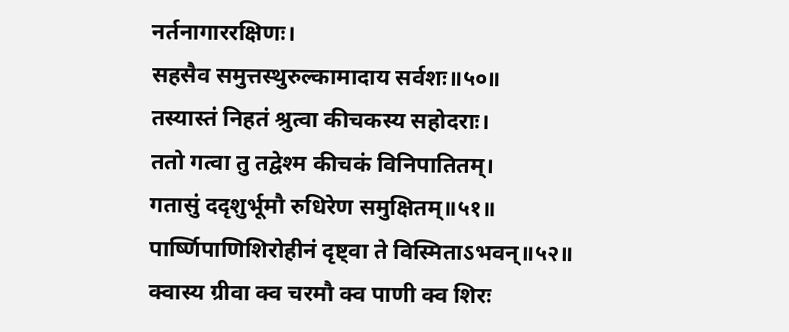नर्तनागाररक्षिणः।
सहसैव समुत्तस्थुरुल्कामादाय सर्वशः॥५०॥
तस्यास्तं निहतं श्रुत्वा कीचकस्य सहोदराः।
ततो गत्वा तु तद्वेश्म कीचकं विनिपातितम्।
गतासुं ददृशुर्भूमौ रुधिरेण समुक्षितम्॥५१॥
पार्ष्णिपाणिशिरोहीनं दृष्ट्वा ते विस्मिताऽभवन्॥५२॥
क्वास्य ग्रीवा क्व चरमौ क्व पाणी क्व शिरः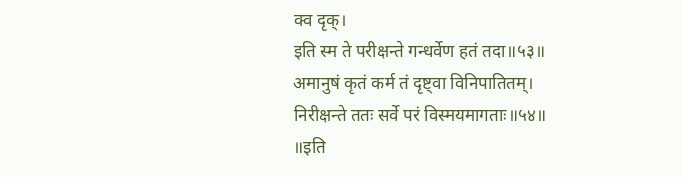क्व दृक्।
इति स्म ते परीक्षन्ते गन्धर्वेण हतं तदा॥५३॥
अमानुषं कृतं कर्म तं दृष्ट्वा विनिपातितम्।
निरीक्षन्ते ततः सर्वे परं विस्मयमागताः॥५४॥
॥इति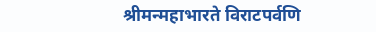श्रीमन्महाभारते विराटपर्वणि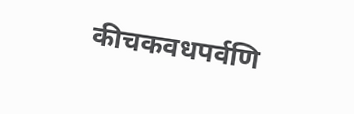कीचकवधपर्वणि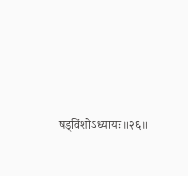षड्विंशोऽध्यायः॥२६॥